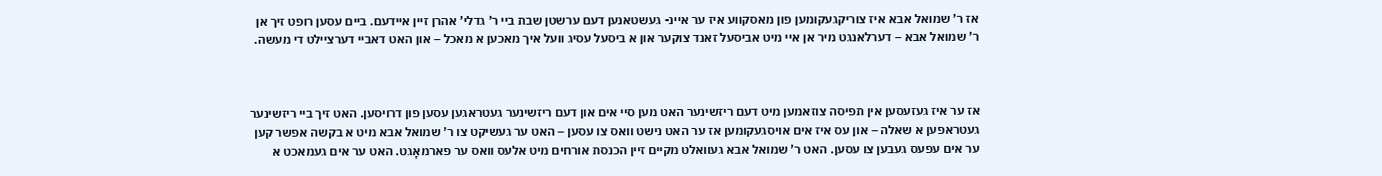אז ר’ שמואל אבא איז צוריקגעקומען פון מאסקווע איז ער איינ- געשטאנען דעם ערשטן שבת ביי ר’ גדלי’ אהרן זיין איידעם. ביים עסען רופט זיך אן ר’ שמואל אבא – דערלאנגט מיר אן איי מיט אביסעל זאנד צוקער און א ביסעל עסיג וועל איך מאכען א מאכל – און האט דאביי דערציילט די מעשה.



אז ער איז געזעסען אין תפיסה צוזאמען מיט דעם ריזשינער האט מען סיי אים און דעם ריזשינער געטראגען עסען פון דרויסען. האט זיך ביי ריזשינער געטראפען א שאלה – און עס איז אים אויסגעקומען אז ער האט נישט וואס צו עסען – האט ער געשיקט צו ר’ שמואל אבא מיט א בקשה אפשר קען ער אים עפעס געבען צו עסען. האט ר’ שמואל אבא געוואלט מקיים זיין הכנסת אורחים מיט אלעס וואס ער פארמאָגט. האט ער אים געמאכט א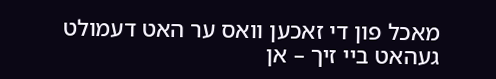מאכל פון די זאכען וואס ער האט דעמולט געהאט ביי זיך – אן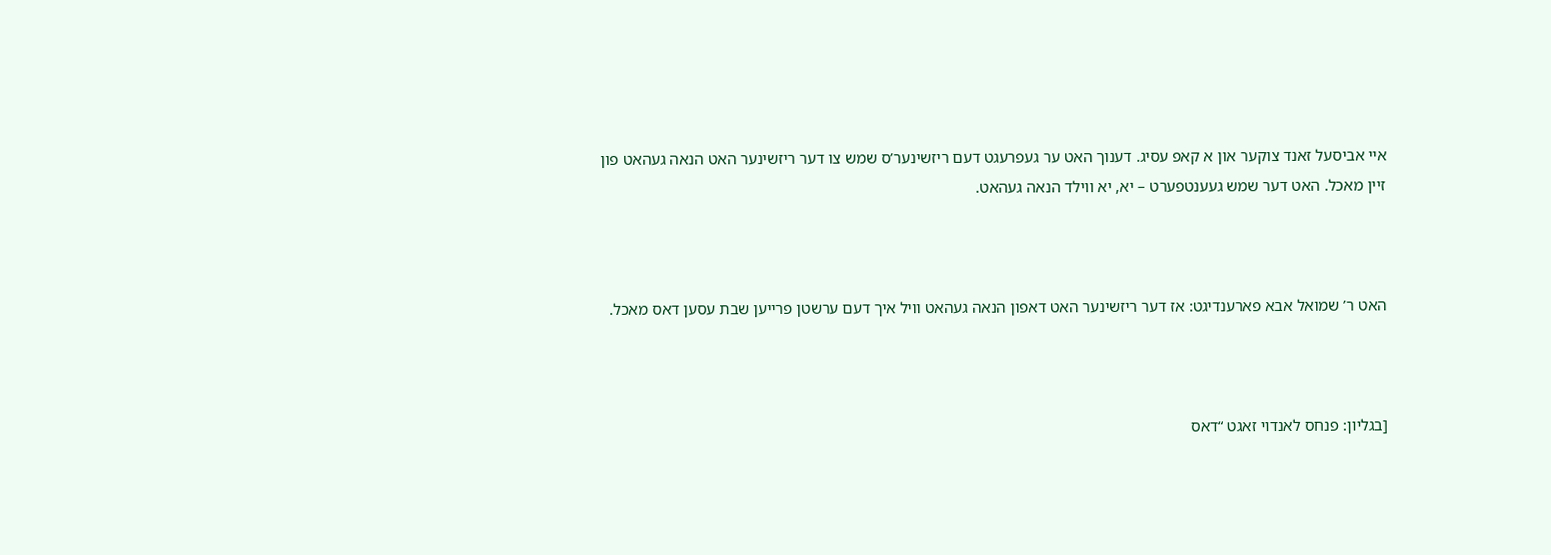איי אביסעל זאנד צוקער און א קאפ עסיג. דענוך האט ער געפרעגט דעם ריזשינער’ס שמש צו דער ריזשינער האט הנאה געהאט פון זיין מאכל. האט דער שמש געענטפערט – יא, יא ווילד הנאה געהאט.



האט ר’ שמואל אבא פארענדיגט: אז דער ריזשינער האט דאפון הנאה געהאט וויל איך דעם ערשטן פרייען שבת עסען דאס מאכל.



[בגליון: פנחס לאנדוי זאגט “דאס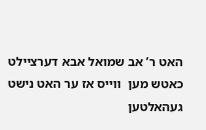האט ר’ אב שמואל אבא דערציילט כאטש מען  ווייס אז ער האט נישט  געהאלטען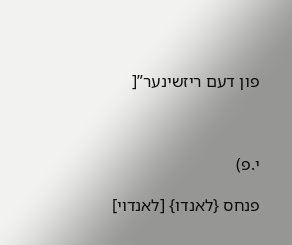פון דעם ריזשינער”[



י.פ)

פנחס {לאנדו} [לאנדוי]